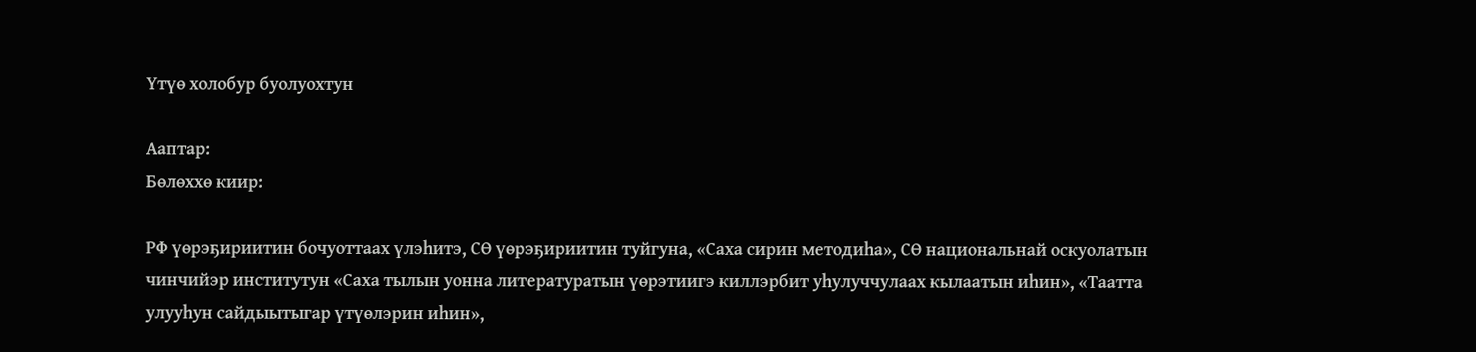Үтүө холобур буолуохтун

Ааптар:
Бөлөххө киир:

РФ үөрэҕириитин бочуоттаах үлэһитэ, СӨ үөрэҕириитин туйгуна, «Саха сирин методиһа», СӨ национальнай оскуолатын чинчийэр институтун «Саха тылын уонна литературатын үөрэтиигэ киллэрбит уһулуччулаах кылаатын иһин», «Таатта улууһун сайдыытыгар үтүөлэрин иһин»,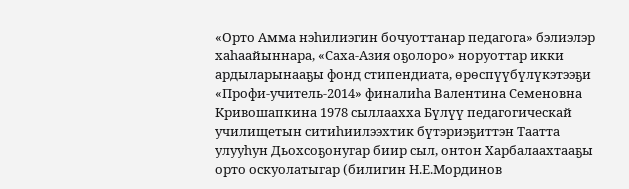«Орто Амма нэһилиэгин бочуоттанар педагога» бэлиэлэр хаһаайыннара, «Саха-Азия оҕолоро» норуоттар икки ардыларынааҕы фонд стипендиата, өрөспүүбүлүкэтээҕи «Профи-учитель-2014» финалиһа Валентина Семеновна Кривошапкина 1978 сыллаахха Бүлүү педагогическай училищетын ситиһиилээхтик бүтэриэҕиттэн Таатта улууһун Дьохсоҕонугар биир сыл, онтон Харбалаахтааҕы орто оскуолатыгар (билигин Н.Е.Мординов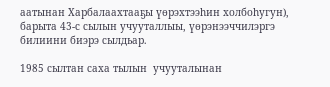аатынан Харбалаахтааҕы үөрэхтээһин холбоһугун), барыта 43-с сылын учууталлыы, үөрэнээччилэргэ билиини биэрэ сылдьар.

1985 сылтан саха тылын  учууталынан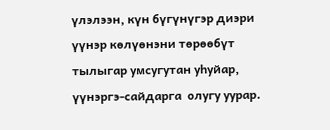үлэлээн, күн бүгүнүгэр диэри үүнэр көлүөнэни төрөөбүт тылыгар умсугутан уһуйар, үүнэргэ-сайдарга  олугу уурар.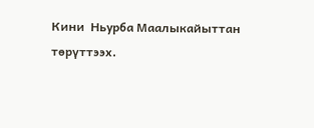Кини  Ньурба Маалыкайыттан төрүттээх.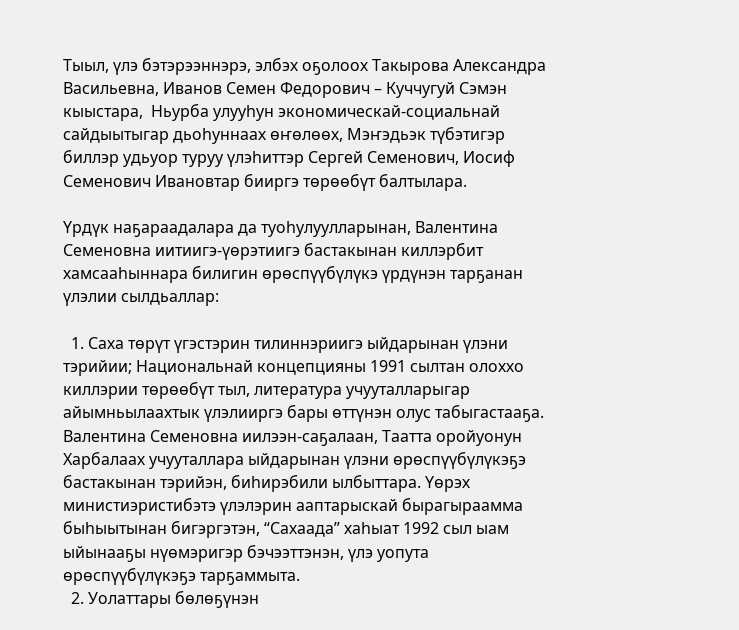Тыыл, үлэ бэтэрээннэрэ, элбэх оҕолоох Такырова Александра Васильевна, Иванов Семен Федорович – Куччугуй Сэмэн кыыстара,  Ньурба улууһун экономическай-социальнай сайдыытыгар дьоһуннаах өҥөлөөх, Мэҥэдьэк түбэтигэр биллэр удьуор туруу үлэһиттэр Сергей Семенович, Иосиф Семенович Ивановтар бииргэ төрөөбүт балтылара.

Үрдүк наҕараадалара да туоһулуулларынан, Валентина Семеновна иитиигэ-үөрэтиигэ бастакынан киллэрбит хамсааһыннара билигин өрөспүүбүлүкэ үрдүнэн тарҕанан үлэлии сылдьаллар:

  1. Саха төрүт үгэстэрин тилиннэриигэ ыйдарынан үлэни тэрийии; Национальнай концепцияны 1991 сылтан олоххо киллэрии төрөөбүт тыл, литература учууталларыгар айымньылаахтык үлэлииргэ бары өттүнэн олус табыгастааҕа. Валентина Семеновна иилээн-саҕалаан, Таатта оройуонун Харбалаах учууталлара ыйдарынан үлэни өрөспүүбүлүкэҕэ бастакынан тэрийэн, биһирэбили ылбыттара. Үөрэх министиэристибэтэ үлэлэрин ааптарыскай бырагыраамма быһыытынан бигэргэтэн, “Сахаада” хаһыат 1992 сыл ыам ыйынааҕы нүөмэригэр бэчээттэнэн, үлэ уопута өрөспүүбүлүкэҕэ тарҕаммыта.
  2. Уолаттары бөлөҕүнэн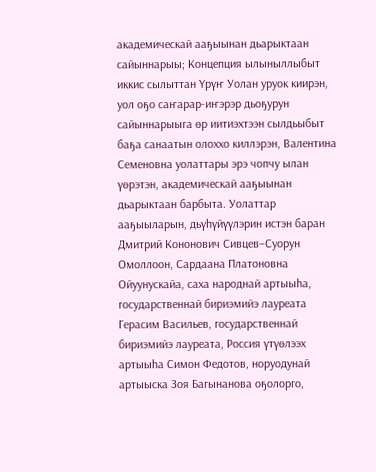академическай ааҕыынан дьарыктаан сайыннарыы; Концепция ылыныллыбыт иккис сылыттан Үрүҥ Уолан уруок киирэн, уол оҕо саҥарар-иҥэрэр дьоҕурун сайыннарыыга өр иитиэхтээн сылдьыбыт баҕа санаатын олоххо киллэрэн, Валентина Семеновна уолаттары эрэ чопчу ылан үөрэтэн, академическай ааҕыынан дьарыктаан барбыта. Уолаттар ааҕыыларын, дьүһүйүүлэрин истэн баран Дмитрий Кононович Сивцев–Суорун Омоллоон, Сардаана Платоновна Ойуунускайа, саха народнай артыыһа, государственнай бириэмийэ лауреата Герасим Васильев, государственнай бириэмийэ лауреата, Россия үтүөлээх артыыһа Симон Федотов, норуодунай артыыска Зоя Багынанова оҕолорго,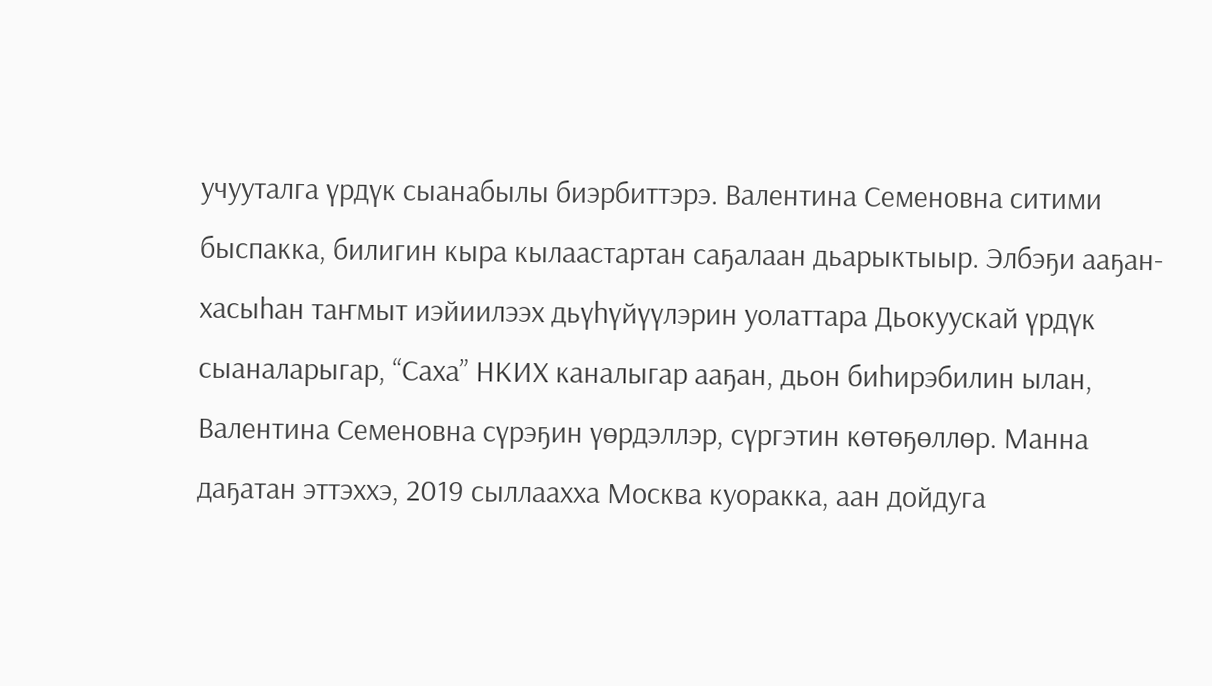учууталга үрдүк сыанабылы биэрбиттэрэ. Валентина Семеновна ситими быспакка, билигин кыра кылаастартан саҕалаан дьарыктыыр. Элбэҕи ааҕан-хасыһан таҥмыт иэйиилээх дьүһүйүүлэрин уолаттара Дьокуускай үрдүк сыаналарыгар, “Саха” НКИХ каналыгар ааҕан, дьон биһирэбилин ылан, Валентина Семеновна сүрэҕин үөрдэллэр, сүргэтин көтөҕөллөр. Манна даҕатан эттэххэ, 2019 сыллаахха Москва куоракка, аан дойдуга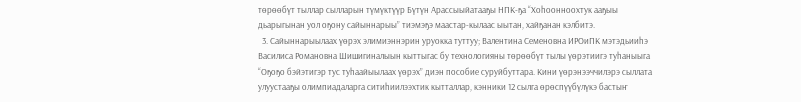төрөөбүт тыллар сылларын түмүктүүр Бүтүн Арассыыйатааҕы НПК-ҕа “Хоһоонноохтук ааҕыы дьарыгынан уол оҕону сайыннарыы” тиэмэҕэ маастар-кылаас ыытан, хайҕанан кэлбитэ.
  3. Сайыннарыылаах үөрэх элимиэннэрин уруокка туттуу; Валентина Семеновна ИРОиПК мэтэдьииһэ Василиса Романовна Шишигиналыын кыттыгас бу технологияны төрөөбүт тылы үөрэтиигэ туһаныыга “Оҕоҕо бэйэтигэр тус туһаайыылаах үөрэх” диэн пособие суруйбуттара. Кини үөрэнээччилэрэ сыллата улуустааҕы олимпиадаларга ситиһиилээхтик кытталлар, кэнники 12 сылга өрөспүүбүлүкэ бастыҥ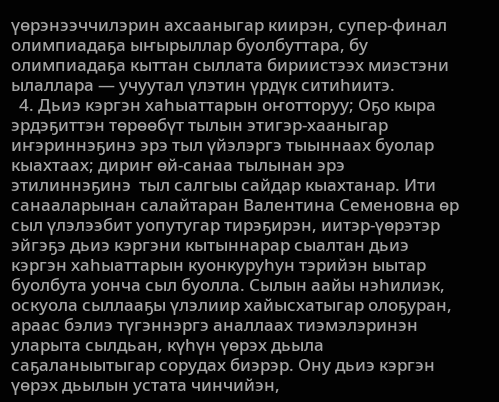үөрэнээччилэрин ахсааныгар киирэн, супер-финал олимпиадаҕа ыҥырыллар буолбуттара, бу олимпиадаҕа кыттан сыллата бириистээх миэстэни ылаллара — учуутал үлэтин үрдүк ситиһиитэ.
  4. Дьиэ кэргэн хаһыаттарын оҥотторуу; Оҕо кыра эрдэҕиттэн төрөөбүт тылын этигэр-хааныгар иҥэриннэҕинэ эрэ тыл үйэлэргэ тыыннаах буолар кыахтаах; дириҥ өй-санаа тылынан эрэ этилиннэҕинэ  тыл салгыы сайдар кыахтанар. Ити санааларынан салайтаран Валентина Семеновна өр сыл үлэлээбит уопутугар тирэҕирэн, иитэр-үөрэтэр эйгэҕэ дьиэ кэргэни кытыннарар сыалтан дьиэ кэргэн хаһыаттарын куонкуруһун тэрийэн ыытар буолбута уонча сыл буолла. Сылын аайы нэһилиэк, оскуола сыллааҕы үлэлиир хайысхатыгар олоҕуран, араас бэлиэ түгэннэргэ аналлаах тиэмэлэринэн уларыта сылдьан, күһүн үөрэх дьыла саҕаланыытыгар сорудах биэрэр. Ону дьиэ кэргэн үөрэх дьылын устата чинчийэн,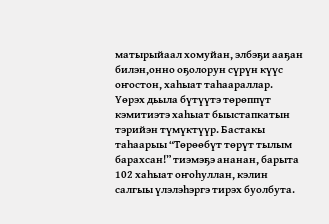матырыйаал хомуйан, элбэҕи ааҕан билэн,онно оҕолорун сүрүн күүс оҥостон, хаһыат таһаараллар. Үөрэх дьыла бүтүүтэ төрөппүт кэмитиэтэ хаһыат быыстапкатын тэрийэн түмүктүүр. Бастакы таһаарыы “Төрөөбүт төрүт тылым барахсан!” тиэмэҕэ ананан, барыта 102 хаһыат оҥоһуллан, кэлин салгыы үлэлэһэргэ тирэх буолбута.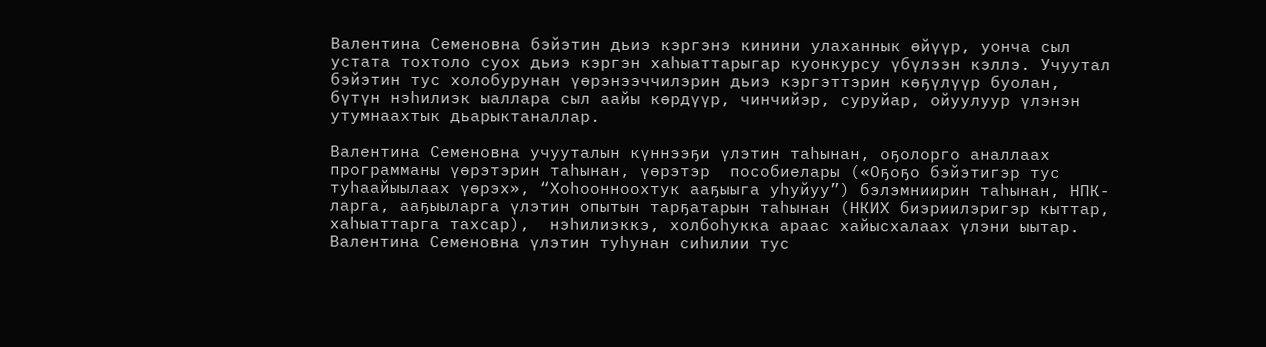Валентина Семеновна бэйэтин дьиэ кэргэнэ кинини улаханнык өйүүр, уонча сыл устата тохтоло суох дьиэ кэргэн хаһыаттарыгар куонкурсу үбүлээн кэллэ. Учуутал бэйэтин тус холобурунан үөрэнээччилэрин дьиэ кэргэттэрин көҕүлүүр буолан, бүтүн нэһилиэк ыаллара сыл аайы көрдүүр, чинчийэр, суруйар, ойуулуур үлэнэн утумнаахтык дьарыктаналлар.

Валентина Семеновна учууталын күннээҕи үлэтин таһынан, оҕолорго аналлаах программаны үөрэтэрин таһынан, үөрэтэр  пособиелары («Оҕоҕо бэйэтигэр тус туһаайыылаах үөрэх», “Хоһоонноохтук ааҕыыга уһуйуу”) бэлэмниирин таһынан, НПК-ларга, ааҕыыларга үлэтин опытын тарҕатарын таһынан (НКИХ биэриилэригэр кыттар, хаһыаттарга тахсар),  нэһилиэккэ, холбоһукка араас хайысхалаах үлэни ыытар. Валентина Семеновна үлэтин туһунан сиһилии тус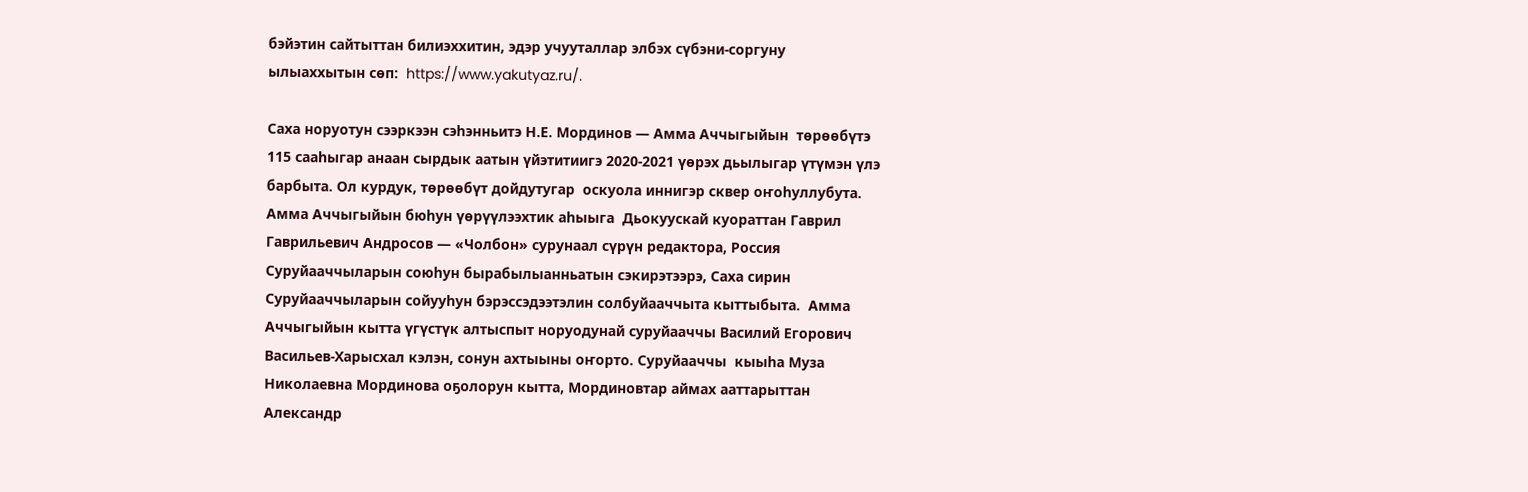бэйэтин сайтыттан билиэххитин, эдэр учууталлар элбэх сүбэни-соргуну ылыаххытын сөп:  https://www.yakutyaz.ru/.

Саха норуотун сээркээн сэһэнньитэ Н.Е. Мординов — Амма Аччыгыйын  төрөөбүтэ 115 сааһыгар анаан сырдык аатын үйэтитиигэ 2020-2021 үөрэх дьылыгар үтүмэн үлэ барбыта. Ол курдук, төрөөбүт дойдутугар  оскуола иннигэр сквер оҥоһуллубута. Амма Аччыгыйын бюһун үөрүүлээхтик аһыыга  Дьокуускай куораттан Гаврил Гаврильевич Андросов — «Чолбон» сурунаал сүрүн редактора, Россия Суруйааччыларын союһун бырабылыанньатын сэкирэтээрэ, Саха сирин Суруйааччыларын сойууһун бэрэссэдээтэлин солбуйааччыта кыттыбыта.  Амма Аччыгыйын кытта үгүстүк алтыспыт норуодунай суруйааччы Василий Егорович Васильев-Харысхал кэлэн, сонун ахтыыны оҥорто. Суруйааччы  кыыһа Муза Николаевна Мординова оҕолорун кытта, Мординовтар аймах ааттарыттан Александр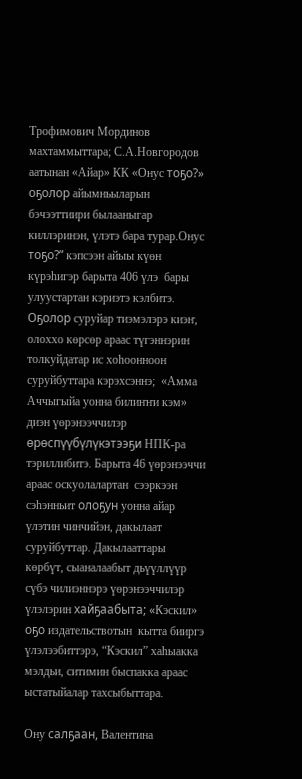Трофимович Мординов  махтаммыттара; С.А.Новгородов аатынан «Айар» КК «Онус тоҕо?» оҕолор айымньыларын бэчээттиири былааныгар киллэринэн, үлэтэ бара турар.Онус тоҕо?” кэпсээн айыы күөн күрэһигэр барыта 406 үлэ  бары улуустартан кэриэтэ кэлбитэ.  Оҕолор суруйар тиэмэлэрэ киэҥ, олоххо көрсөр араас түгэннэрин толкуйдатар ис хоһоонноон суруйбуттара кэрэхсэннэ;  «Амма Аччыгыйа уонна билиҥҥи кэм» диэн үөрэнээччилэр өрөспүүбүлүкэтээҕи НПК-ра тэриллибитэ. Барыта 46 үөрэнээччи араас оскуолалартан  сээркээн сэһэнньит олоҕун уонна айар үлэтин чинчийэн, дакылаат суруйбуттар. Дакылааттары көрбүт, сыаналаабыт дьүүллүүр сүбэ чилиэннэрэ үөрэнээччилэр үлэлэрин хайҕаабыта; «Кэскил» оҕо издательствотын  кытта бииргэ үлэлээбиттэрэ, “Кэскил” хаһыакка мэлдьи, ситимин быспакка араас ыстатыйалар тахсыбыттара.

Ону салҕаан, Валентина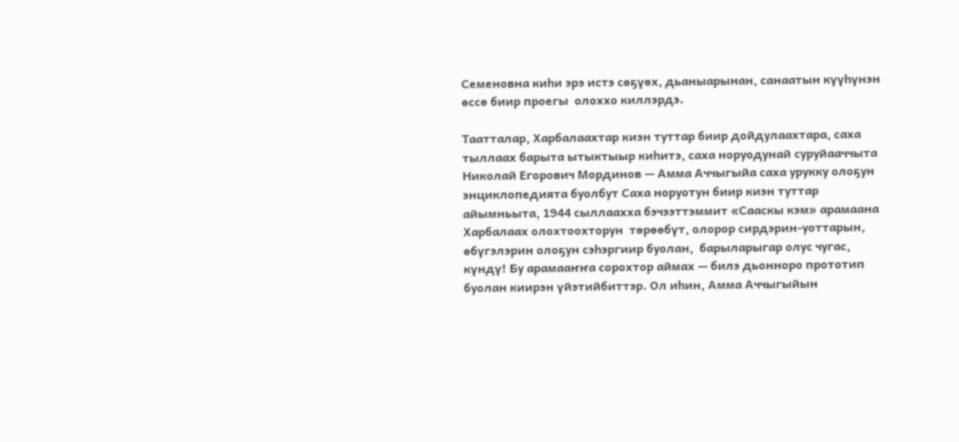Семеновна киһи эрэ истэ сөҕүөх, дьаныарынан, санаатын күүһүнэн өссө биир проегы  олоххо киллэрдэ.

Таатталар, Харбалаахтар киэн туттар биир дойдулаахтара, саха тыллаах барыта ытыктыыр киһитэ, саха норуодунай суруйааччыта Николай Егорович Мординов — Амма Аччыгыйа саха урукку олоҕун энциклопедията буолбут Саха норуотун биир киэн туттар айымньыта, 1944 сыллаахха бэчээттэммит «Сааскы кэм» арамаана Харбалаах олохтоохторун  төрөөбүт, олорор сирдэрин-уоттарын, өбүгэлэрин олоҕун сэһэргиир буолан,  барыларыгар олус чугас, күндү! Бу арамааҥҥа сорохтор аймах — билэ дьонноро прототип буолан киирэн үйэтийбиттэр. Ол иһин, Амма Аччыгыйын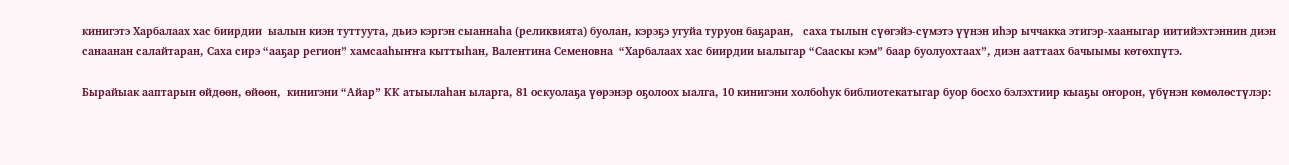кинигэтэ Харбалаах хас биирдии  ыалын киэн туттуута, дьиэ кэргэн сыаннаһа (реликвията) буолан, кэрэҕэ угуйа туруон баҕаран,   саха тылын сүөгэйэ-сүмэтэ үүнэн иһэр ыччакка этигэр-хааныгар иитийэхтэннин диэн санаанан салайтаран, Саха сирэ “ааҕар регион” хамсааһыҥҥа кыттыһан, Валентина Семеновна  “Харбалаах хас биирдии ыалыгар “Сааскы кэм” баар буолуохтаах”, диэн ааттаах бачыымы көтөхпүтэ.

Бырайыак ааптарын өйдөөн, өйөөн,  кинигэни “Айар” КК атыылаһан ыларга, 81 оскуолаҕа үөрэнэр оҕолоох ыалга, 10 кинигэни холбоһук библиотекатыгар буор босхо бэлэхтиир кыаҕы оҥорон, үбүнэн көмөлөстүлэр: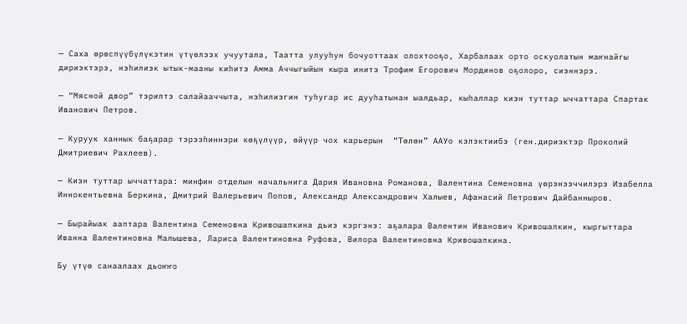— Саха өрөспүүбүлүкэтин үтүөлээх учуутала, Таатта улууһун бочуоттаах олохтооҕо, Харбалаах орто оскуолатын маҥнайгы дириэктэрэ, нэһилиэк ытык-мааны киһитэ Амма Аччыгыйын кыра инитэ Трофим Егорович Мординов оҕолоро, сиэннэрэ.

— “Мясной двор” тэрилтэ салайааччыта, нэһилиэгин туһугар ис дууһатынан ыалдьар, кыһаллар киэн туттар ыччаттара Спартак Иванович Петров.

— Куруук ханнык баҕарар тэрээһиннэри көҕүлүүр, өйүүр чох карьерын  “Төлөн” ААУо кэлэктиибэ (ген.дириэктэр Прокопий Дмитриевич Рахлеев).

— Киэн туттар ыччаттара: минфин отделын начальнига Дария Ивановна Романова, Валентина Семеновна үөрэнээччилэрэ Изабелла Иннокентьевна Беркина, Дмитрий Валерьевич Попов, Александр Александрович Халыев, Афанасий Петрович Дайбанныров.

— Бырайыак ааптара Валентина Семеновна Кривошапкина дьиэ кэргэнэ: аҕалара Валентин Иванович Кривошапкин, кыргыттара Иванна Валентиновна Малышева, Лариса Валентиновна Руфова, Вилора Валентиновна Кривошапкина.

Бу үтүө санаалаах дьоҥҥо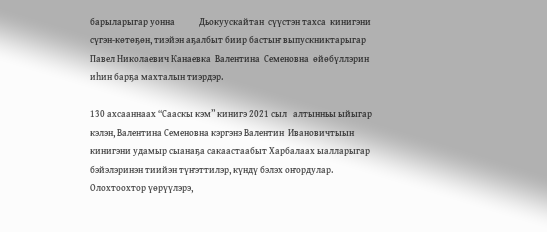барыларыгар уонна            Дьокуускайтан  сүүстэн тахса  кинигэни сүгэн-көтөҕөн, тиэйэн аҕалбыт биир бастыҥ выпускниктарыгар Павел Николаевич Канаевка  Валентина  Семеновна  өйөбүллэрин иһин барҕа махталын тиэрдэр.

130 ахсааннаах “Сааскы кэм” кинигэ 2021 сыл   алтынньы ыйыгар кэлэн, Валентина Семеновна кэргэнэ Валентин  Ивановичтыын кинигэни удамыр сыанаҕа сакаастаабыт Харбалаах ыалларыгар бэйэлэринэн тиийэн түҥэттилэр, күндү бэлэх оҥордулар. Олохтоохтор үөрүүлэрэ,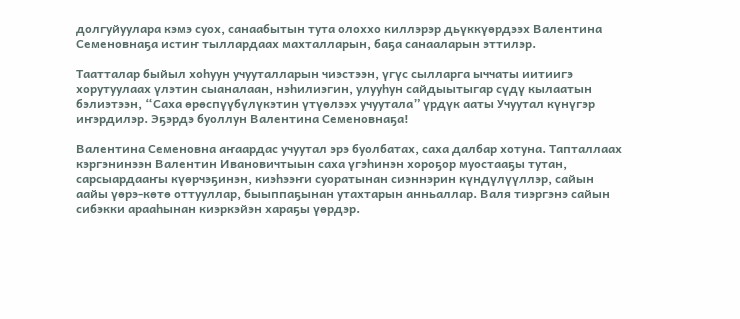долгуйуулара кэмэ суох, санаабытын тута олоххо киллэрэр дьүккүөрдээх Валентина Семеновнаҕа истиҥ тыллардаах махталларын, баҕа санааларын эттилэр.

Таатталар быйыл хоһуун учууталларын чиэстээн, үгүс сылларга ыччаты иитиигэ хорутуулаах үлэтин сыаналаан, нэһилиэгин, улууһун сайдыытыгар сүдү кылаатын бэлиэтээн, “Саха өрөспүүбүлүкэтин үтүөлээх учуутала” үрдүк ааты Учуутал күнүгэр иҥэрдилэр. Эҕэрдэ буоллун Валентина Семеновнаҕа!

Валентина Семеновна аҥаардас учуутал эрэ буолбатах, саха далбар хотуна. Тапталлаах кэргэнинээн Валентин Ивановичтыын саха үгэһинэн хороҕор муостааҕы тутан, сарсыардааҥы күөрчэҕинэн, киэһээҥи суоратынан сиэннэрин күндүлүүллэр, сайын аайы үөрэ-көтө оттууллар, быыппаҕынан утахтарын анньаллар. Валя тиэргэнэ сайын сибэкки арааһынан киэркэйэн хараҕы үөрдэр.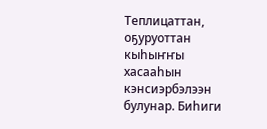Теплицаттан, оҕуруоттан кыһыҥҥы хасааһын кэнсиэрбэлээн булунар. Биһиги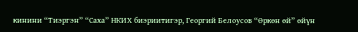кинини “Тиэргэн” “Саха” НКИХ биэриитигэр, Георгий Белоусов “Өркөн өй” өйүн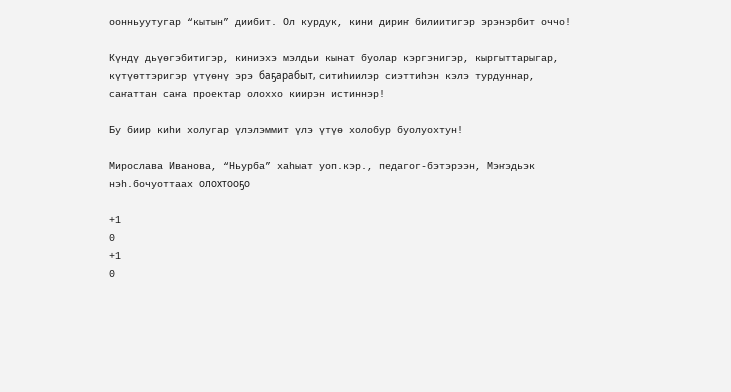оонньуутугар “кытын” диибит. Ол курдук, кини дириҥ билиитигэр эрэнэрбит оччо!

Күндү дьүөгэбитигэр, киниэхэ мэлдьи кынат буолар кэргэнигэр, кыргыттарыгар, күтүөттэригэр үтүөнү эрэ баҕарабыт, ситиһиилэр сиэттиһэн кэлэ турдуннар, саҥаттан саҥа проектар олоххо киирэн истиннэр!

Бу биир киһи холугар үлэлэммит үлэ үтүө холобур буолуохтун!

Мирослава Иванова, “Ньурба” хаһыат уоп.кэр., педагог-бэтэрээн, Мэҥэдьэк нэһ.бочуоттаах олохтооҕо

+1
0
+1
0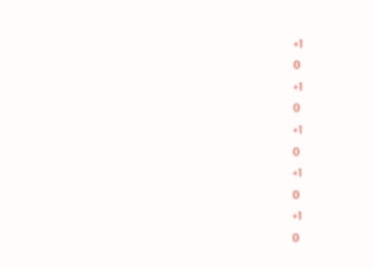+1
0
+1
0
+1
0
+1
0
+1
0